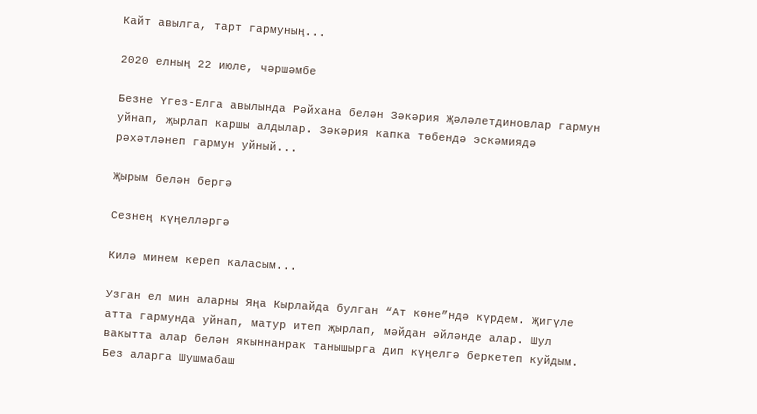Кайт авылга, тарт гармуның...

2020 елның 22 июле, чәршәмбе

Безне Үгез-Елга авылында Рәйхана белән Зәкәрия Җәләлетдиновлар гармун уйнап, җырлап каршы алдылар. Зәкәрия капка төбендә эскәмиядә рәхәтләнеп гармун уйный...

Җырым белән бергә

Сезнең күңелләргә

Килә минем кереп каласым...

Узган ел мин аларны Яңа Кырлайда булган “Ат көне”ндә күрдем. Җигүле атта гармунда уйнап, матур итеп җырлап, мәйдан әйләнде алар. Шул вакытта алар белән якыннанрак танышырга дип күңелгә беркетеп куйдым. Без аларга Шушмабаш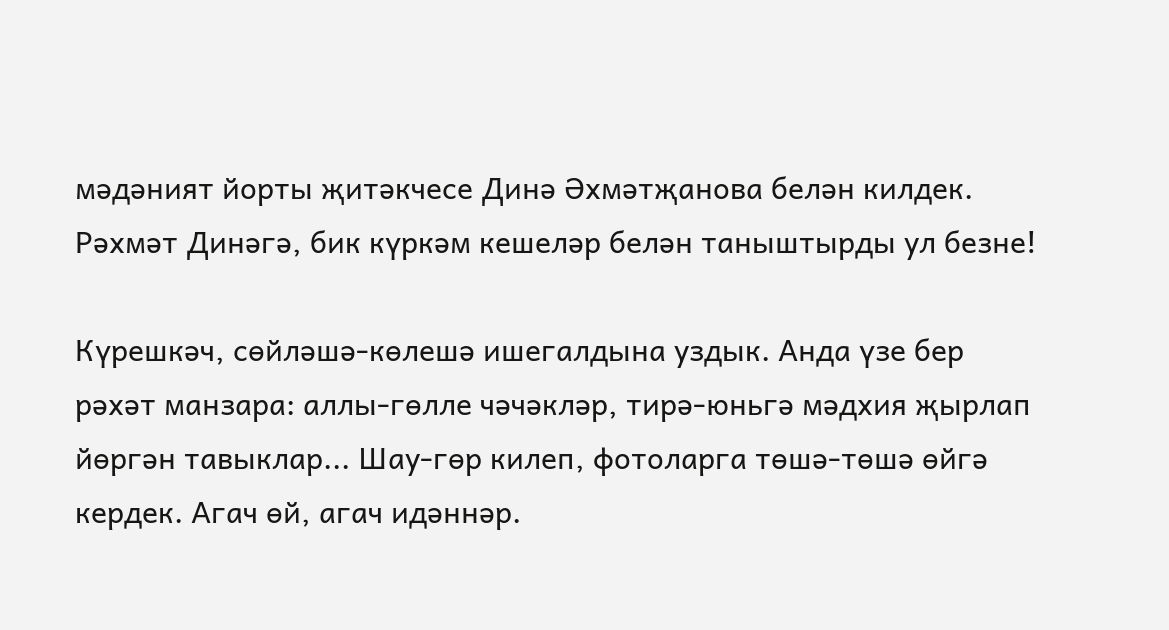мәдәният йорты җитәкчесе Динә Әхмәтҗанова белән килдек. Рәхмәт Динәгә, бик күркәм кешеләр белән таныштырды ул безне!

Күрешкәч, сөйләшә-көлешә ишегалдына уздык. Анда үзе бер рәхәт манзара: аллы-гөлле чәчәкләр, тирә-юньгә мәдхия җырлап йөргән тавыклар... Шау-гөр килеп, фотоларга төшә-төшә өйгә кердек. Агач өй, агач идәннәр.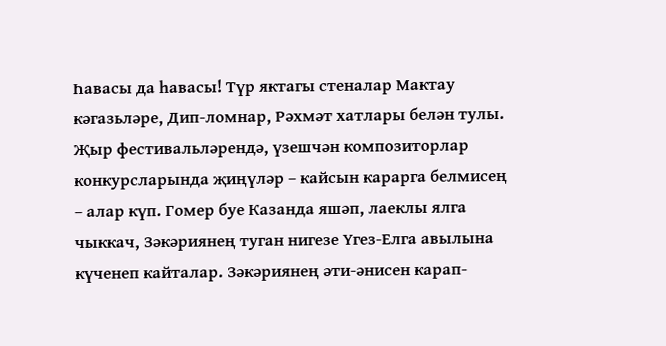Һавасы да һавасы! Түр яктагы стеналар Мактау кәгазьләре, Дип-ломнар, Рәхмәт хатлары белән тулы. Җыр фестивальләрендә, үзешчән композиторлар конкурсларында җиңүләр – кайсын карарга белмисең – алар күп. Гомер буе Казанда яшәп, лаеклы ялга чыккач, Зәкәриянең туган нигезе Үгез-Елга авылына күченеп кайталар. Зәкәриянең әти-әнисен карап-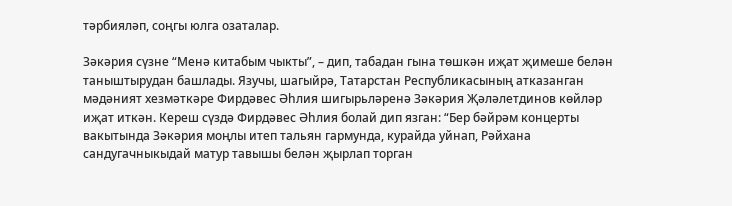тәрбияләп, соңгы юлга озаталар.

Зәкәрия сүзне “Менә китабым чыкты”, – дип, табадан гына төшкән иҗат җимеше белән таныштырудан башлады. Язучы, шагыйрә, Татарстан Республикасының атказанган мәдәният хезмәткәре Фирдәвес Әһлия шигырьләренә Зәкәрия Җәләлетдинов көйләр иҗат иткән. Кереш сүздә Фирдәвес Әһлия болай дип язган: “Бер бәйрәм концерты вакытында Зәкәрия моңлы итеп тальян гармунда, курайда уйнап, Рәйхана сандугачныкыдай матур тавышы белән җырлап торган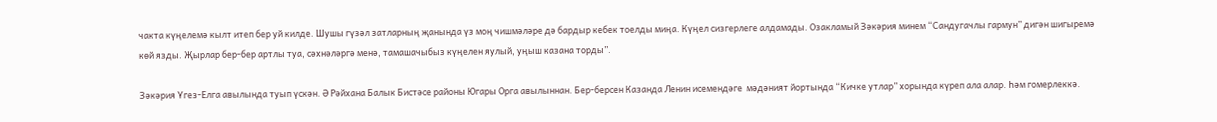чакта күңелемә кылт итеп бер уй килде. Шушы гүзәл затларның җанында үз моң чишмәләре дә бардыр кебек тоелды миңа. Күңел сизгерлеге алдамады. Озакламый Зәкәрия минем “Сандугачлы гармун” дигән шигыремә көй язды. Җырлар бер-бер артлы туа, сәхнәләргә менә, тамашачыбыз күңелен яулый, уңыш казана торды”.

Зәкәрия Үгез-Елга авылында туып үскән. Ә Рәйхана Балык Бистәсе районы Югары Орга авылыннан. Бер-берсен Казанда Ленин исемендәге  мәдәният йортында “Кичке утлар” хорында күреп ала алар. Һәм гомерлеккә.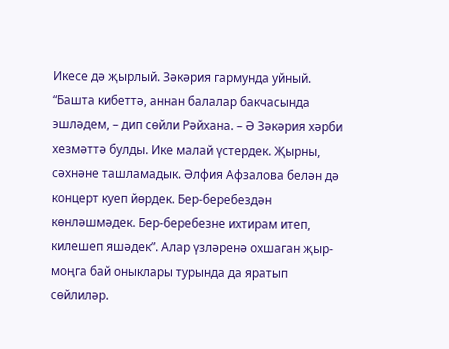Икесе дә җырлый. Зәкәрия гармунда уйный. “Башта кибеттә, аннан балалар бакчасында эшләдем, – дип сөйли Рәйхана. – Ә Зәкәрия хәрби хезмәттә булды. Ике малай үстердек. Җырны, сәхнәне ташламадык. Әлфия Афзалова белән дә концерт куеп йөрдек. Бер-беребездән көнләшмәдек. Бер-беребезне ихтирам итеп, килешеп яшәдек”. Алар үзләренә охшаган җыр-моңга бай оныклары турында да яратып сөйлиләр.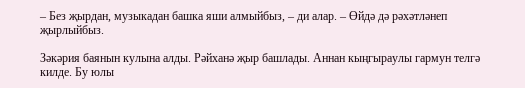– Без җырдан, музыкадан башка яши алмыйбыз, – ди алар. – Өйдә дә рәхәтләнеп җырлыйбыз.

Зәкәрия баянын кулына алды. Рәйханә җыр башлады. Аннан кыңгыраулы гармун телгә килде. Бу юлы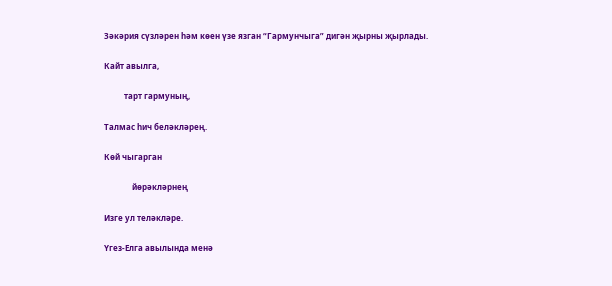Зәкәрия сүзләрен һәм көен үзе язган “Гармунчыга” дигән җырны җырлады.

Кайт авылга,

          тарт гармуның,

Талмас һич беләкләрең.

Көй чыгарган

              йөрәкләрнең

Изге ул теләкләре.

Үгез-Елга авылында менә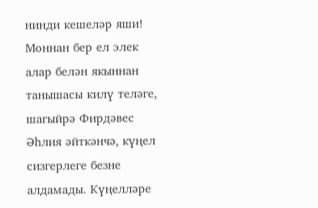нинди кешеләр яши! Моннан бер ел элек алар белән якыннан танышасы килү теләге, шагыйрә Фирдәвес Әһлия әйткәнчә, күңел сизгерлеге безне алдамады. Күңелләре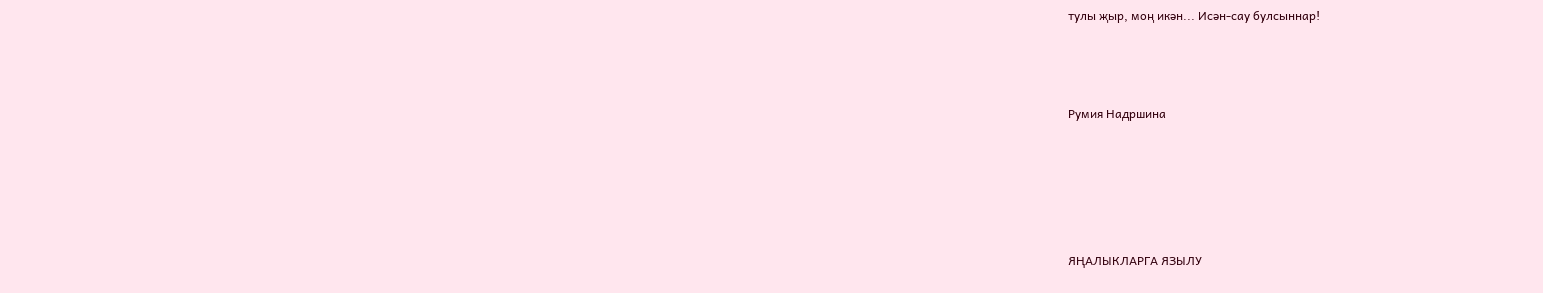тулы җыр, моң икән... Исән-сау булсыннар!



Румия Надршина





ЯҢАЛЫКЛАРГА ЯЗЫЛУ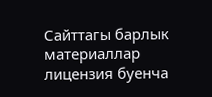Сайттагы барлык материаллар лицензия буенча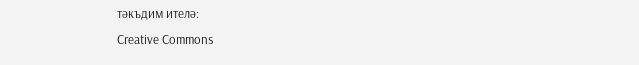тәкъдим ителә:
Creative Commons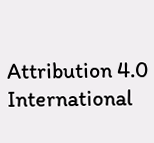Attribution 4.0 International